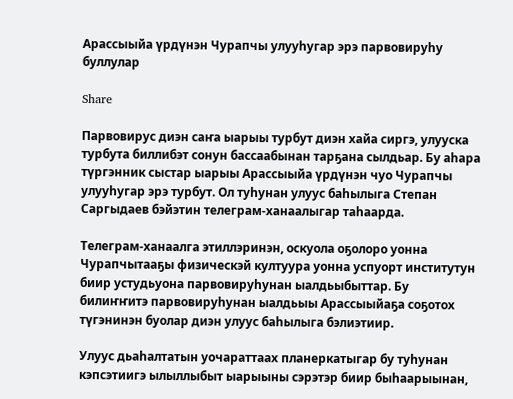Арассыыйа үрдүнэн Чурапчы улууһугар эрэ парвовируһу буллулар

Share

Парвовирус диэн саҥа ыарыы турбут диэн хайа сиргэ, улууска турбута биллибэт сонун бассаабынан тарҕана сылдьар. Бу аһара түргэнник сыстар ыарыы Арассыыйа үрдүнэн чуо Чурапчы улууһугар эрэ турбут. Ол туһунан улуус баһылыга Степан Саргыдаев бэйэтин телеграм-ханаалыгар таһаарда.

Телеграм-ханаалга этиллэринэн, оскуола оҕолоро уонна Чурапчытааҕы физическэй култуура уонна успуорт институтун биир устудьуона парвовируһунан ыалдьыбыттар. Бу билиҥҥитэ парвовируһунан ыалдьыы Арассыыйаҕа соҕотох түгэнинэн буолар диэн улуус баһылыга бэлиэтиир.

Улуус дьаһалтатын уочараттаах планеркатыгар бу туһунан кэпсэтиигэ ылыллыбыт ыарыыны сэрэтэр биир быһаарыынан,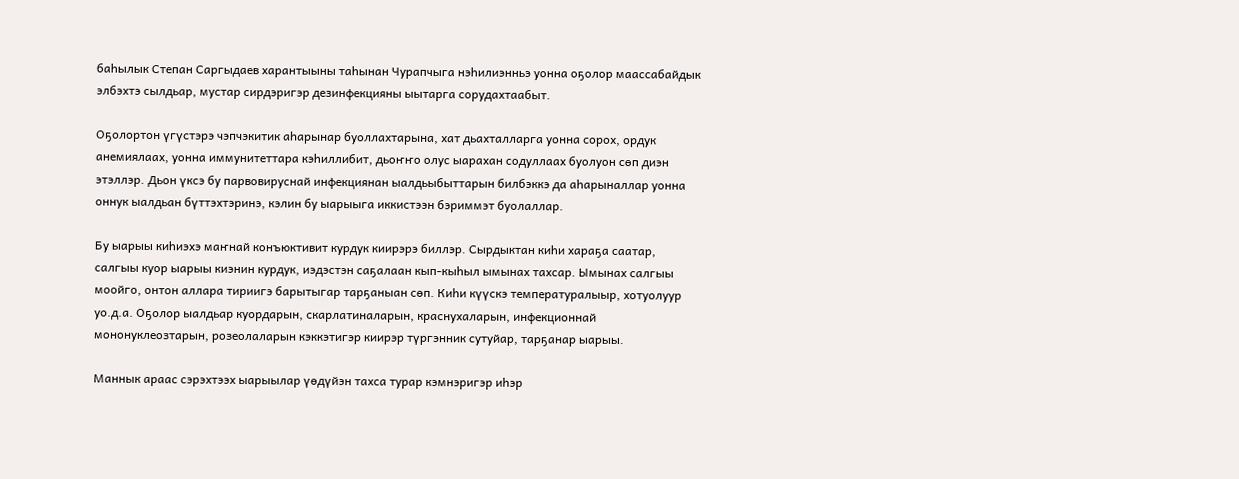баһылык Степан Саргыдаев харантыыны таһынан Чурапчыга нэһилиэнньэ уонна оҕолор маассабайдык элбэхтэ сылдьар, мустар сирдэригэр дезинфекцияны ыытарга сорудахтаабыт.

Оҕолортон үгүстэрэ чэпчэкитик аһарынар буоллахтарына, хат дьахталларга уонна сорох, ордук анемиялаах, уонна иммунитеттара кэһиллибит, дьоҥҥо олус ыарахан содуллаах буолуон сөп диэн этэллэр. Дьон үксэ бу парвовируснай инфекциянан ыалдьыбыттарын билбэккэ да аһарыналлар уонна оннук ыалдьан бүттэхтэринэ, кэлин бу ыарыыга иккистээн бэриммэт буолаллар.

Бу ыарыы киһиэхэ маҥнай конъюктивит курдук киирэрэ биллэр. Сырдыктан киһи хараҕа саатар, салгыы куор ыарыы киэнин курдук, иэдэстэн саҕалаан кып-кыһыл ымынах тахсар. Ымынах салгыы моойго, онтон аллара тириигэ барытыгар тарҕаныан сөп. Киһи күүскэ температуралыыр, хотуолуур уо.д.а. Оҕолор ыалдьар куордарын, скарлатиналарын, краснухаларын, инфекционнай мононуклеозтарын, розеолаларын кэккэтигэр киирэр түргэнник сутуйар, тарҕанар ыарыы.

Маннык араас сэрэхтээх ыарыылар үөдүйэн тахса турар кэмнэригэр иһэр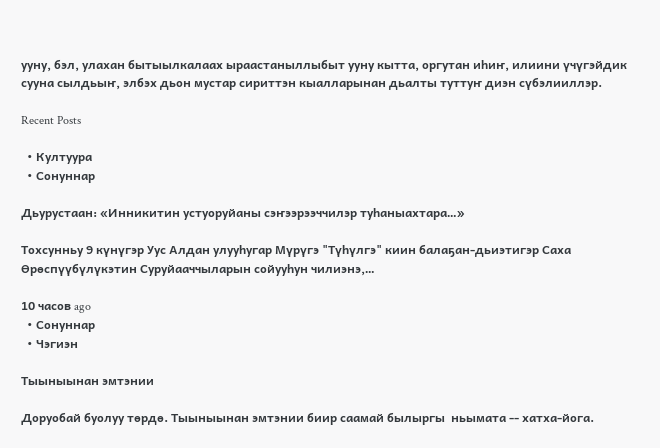ууну, бэл, улахан бытыылкалаах ыраастаныллыбыт ууну кытта, оргутан иһиҥ, илиини үчүгэйдик сууна сылдьыҥ, элбэх дьон мустар сириттэн кыалларынан дьалты туттуҥ диэн сүбэлииллэр.

Recent Posts

  • Култуура
  • Сонуннар

Дьурустаан: «Инникитин устуоруйаны сэҥээрээччилэр туһаныахтара…»

Тохсунньу 9 күнүгэр Уус Алдан улууһугар Мүрүгэ "Түһүлгэ" киин балаҕан-дьиэтигэр Саха Өрөспүүбүлүкэтин Суруйааччыларын сойууһун чилиэнэ,…

10 часов ago
  • Сонуннар
  • Чэгиэн

Тыыныынан эмтэнии

Доруобай буолуу төрдө. Тыыныынан эмтэнии биир саамай былыргы  ньымата -- хатха-йога.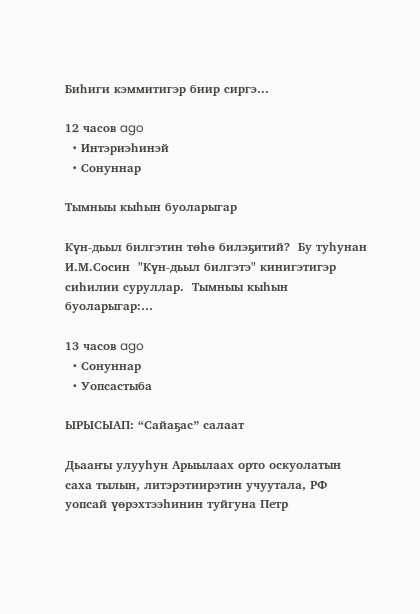Биһиги кэммитигэр биир сиргэ…

12 часов ago
  • Интэриэһинэй
  • Сонуннар

Тымныы кыһын буоларыгар

Күн-дьыл билгэтин төһө билэҕитий?  Бу туһунан И.М.Сосин  "Күн-дьыл билгэтэ" кинигэтигэр сиһилии суруллар.  Тымныы кыһын буоларыгар:…

13 часов ago
  • Сонуннар
  • Уопсастыба

ЫРЫСЫАП: “Сайаҕас” салаат

Дьааҥы улууһун Арыылаах орто оскуолатын саха тылын, литэрэтиирэтин учуутала, РФ уопсай үөрэхтээһинин туйгуна Петр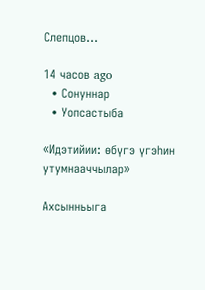Слепцов…

14 часов ago
  • Сонуннар
  • Уопсастыба

«Идэтийии: өбүгэ үгэһин утумнааччылар»

Ахсынньыга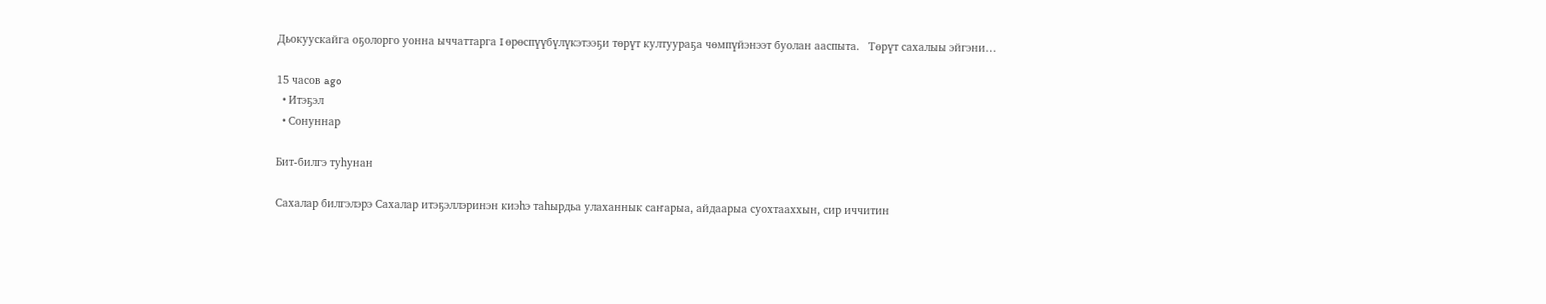Дьокуускайга оҕолорго уонна ыччаттарга I өрөспүүбүлүкэтээҕи төрүт култуураҕа чөмпүйэнээт буолан ааспыта.   Төрүт сахалыы эйгэни…

15 часов ago
  • Итэҕэл
  • Сонуннар

Бит-билгэ туһунан

Сахалар билгэлэрэ Сахалар итэҕэллэринэн киэһэ таһырдьа улаханнык саҥарыа, айдаарыа суохтааххын, сир иччитин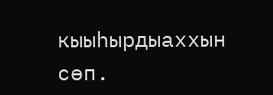кыыһырдыаххын сөп.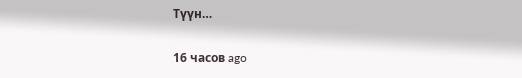Түүн…

16 часов ago